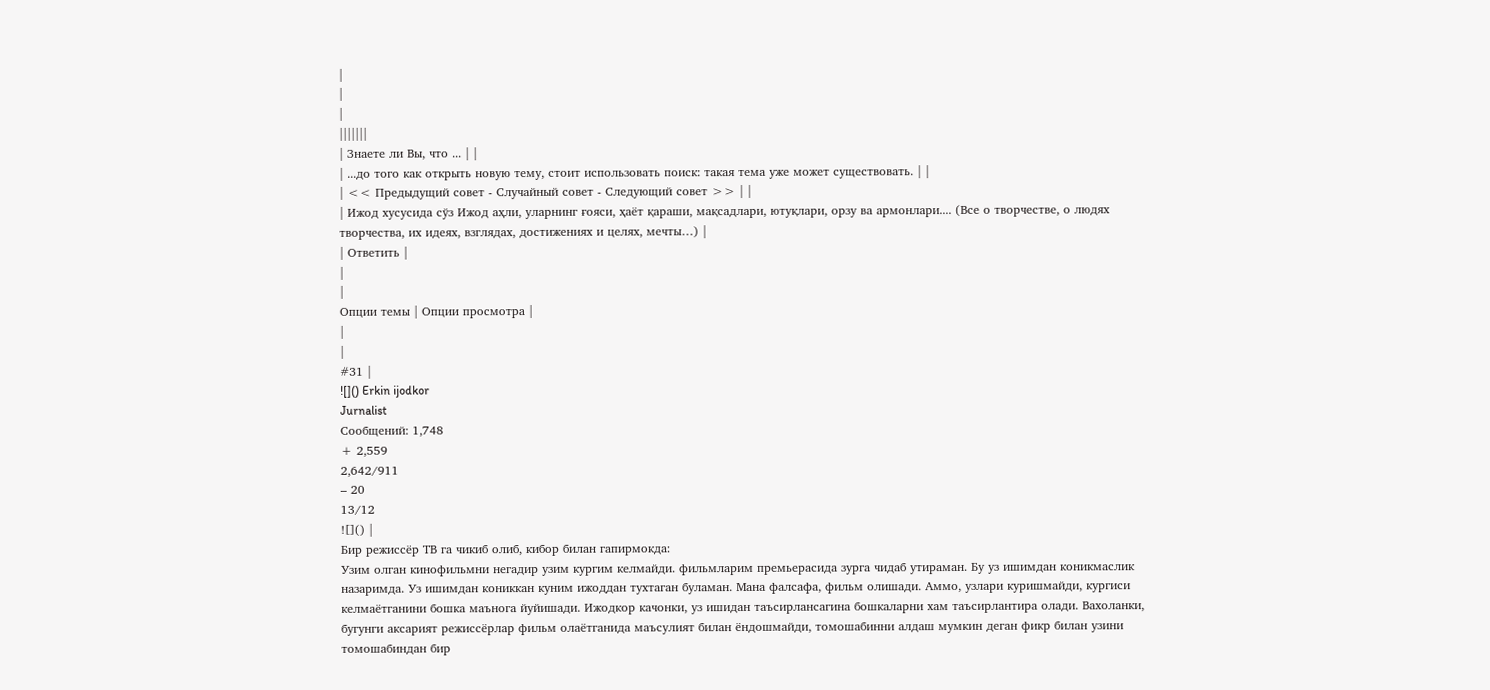|
|
|
|||||||
| Знаете ли Вы, что ... | |
| ...до того как открыть новую тему, стоит использовать поиск: такая тема уже может существовать. | |
| << Предыдущий совет - Случайный совет - Следующий совет >> | |
| Ижод хусусида сўз Ижод аҳли, уларнинг ғояси, ҳаёт қараши, мақсадлари, ютуқлари, орзу ва армонлари.... (Все о творчестве, о людях творчества, их идеях, взглядах, достижениях и целях, мечты…) |
| Ответить |
|
|
Опции темы | Опции просмотра |
|
|
#31 |
![]() Erkin ijodkor
Jurnalist
Сообщений: 1,748
+ 2,559
2,642/911
– 20
13/12
![]() |
Бир режиссёр ТВ га чикиб олиб, кибор билан гапирмокда:
Узим олган кинофильмни негадир узим кургим келмайди. фильмларим премьерасида зурга чидаб утираман. Бу уз ишимдан коникмаслик назаримда. Уз ишимдан кониккан куним ижоддан тухтаган буламан. Мана фалсафа, фильм олишади. Аммо, узлари куришмайди, кургиси келмаётганини бошка маънога йуйишади. Ижодкор качонки, уз ишидан таъсирлансагина бошкаларни хам таъсирлантира олади. Вахоланки, бугунги аксарият режиссёрлар фильм олаётганида маъсулият билан ёндошмайди, томошабинни алдаш мумкин деган фикр билан узини томошабиндан бир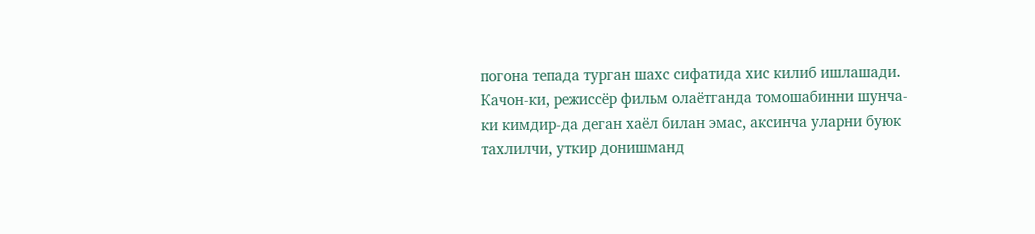погона тепада турган шахс сифатида хис килиб ишлашади. Качон-ки, режиссёр фильм олаётганда томошабинни шунча-ки кимдир-да деган хаёл билан эмас, аксинча уларни буюк тахлилчи, уткир донишманд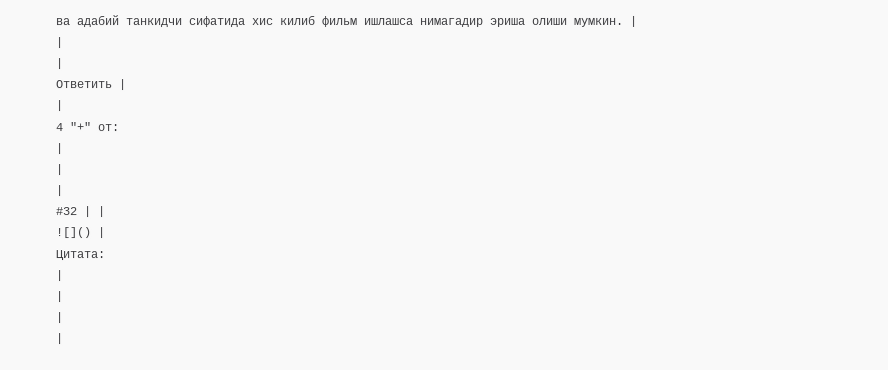ва адабий танкидчи сифатида хис килиб фильм ишлашса нимагадир эриша олиши мумкин. |
|
|
Ответить |
|
4 "+" от:
|
|
|
#32 | |
![]() |
Цитата:
|
|
|
|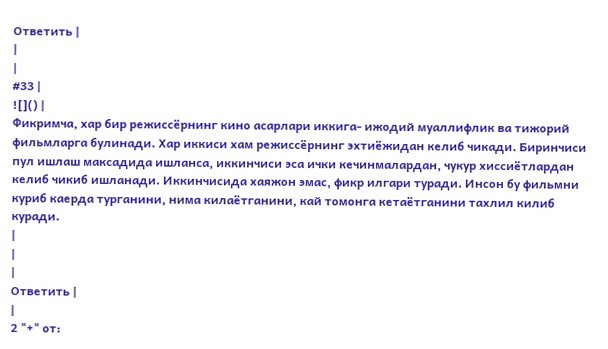Ответить |
|
|
#33 |
![]() |
Фикримча, хар бир режиссёрнинг кино асарлари иккига- ижодий муаллифлик ва тижорий фильмларга булинади. Хар иккиси хам режиссёрнинг эхтиёжидан келиб чикади. Биринчиси пул ишлаш максадида ишланса, иккинчиси эса ички кечинмалардан, чукур хиссиётлардан келиб чикиб ишланади. Иккинчисида хаяжон эмас, фикр илгари туради. Инсон бу фильмни куриб каерда турганини, нима килаётганини, кай томонга кетаётганини тахлил килиб куради.
|
|
|
Ответить |
|
2 "+" от: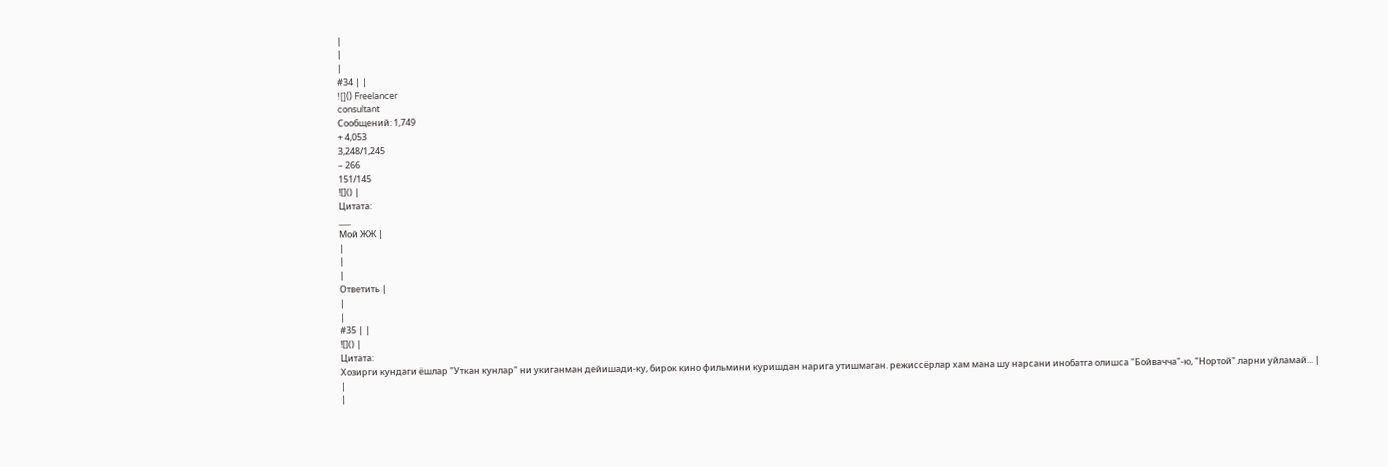|
|
|
#34 | |
![]() Freelancer
consultant
Сообщений: 1,749
+ 4,053
3,248/1,245
– 266
151/145
![]() |
Цитата:
___
Мой ЖЖ |
|
|
|
Ответить |
|
|
#35 | |
![]() |
Цитата:
Хозирги кундаги ёшлар "Уткан кунлар" ни укиганман дейишади-ку, бирок кино фильмини куришдан нарига утишмаган. режиссёрлар хам мана шу нарсани инобатга олишса "Бойвачча"-ю, "Нортой" ларни уйламай... |
|
|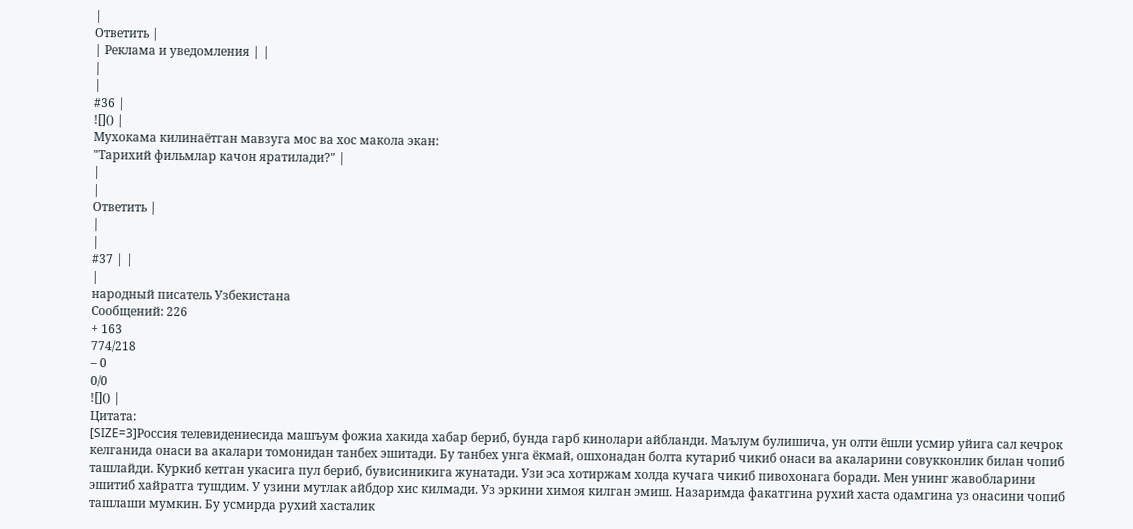|
Ответить |
| Реклама и уведомления | |
|
|
#36 |
![]() |
Мухокама килинаётган мавзуга мос ва хос макола экан:
"Тарихий фильмлар качон яратилади?" |
|
|
Ответить |
|
|
#37 | |
|
народный писатель Узбекистана
Сообщений: 226
+ 163
774/218
– 0
0/0
![]() |
Цитата:
[SIZE=3]Россия телевидениесида машъум фожиа хакида хабар бериб, бунда гарб кинолари айбланди. Маълум булишича, ун олти ёшли усмир уйига сал кечрок келганида онаси ва акалари томонидан танбех эшитади. Бу танбех унга ёкмай, ошхонадан болта кутариб чикиб онаси ва акаларини совукконлик билан чопиб ташлайди. Куркиб кетган укасига пул бериб, бувисиникига жунатади. Узи эса хотиржам холда кучага чикиб пивохонага боради. Мен унинг жавобларини эшитиб хайратга тушдим. У узини мутлак айбдор хис килмади. Уз эркини химоя килган эмиш. Назаримда факатгина рухий хаста одамгина уз онасини чопиб ташлаши мумкин. Бу усмирда рухий хасталик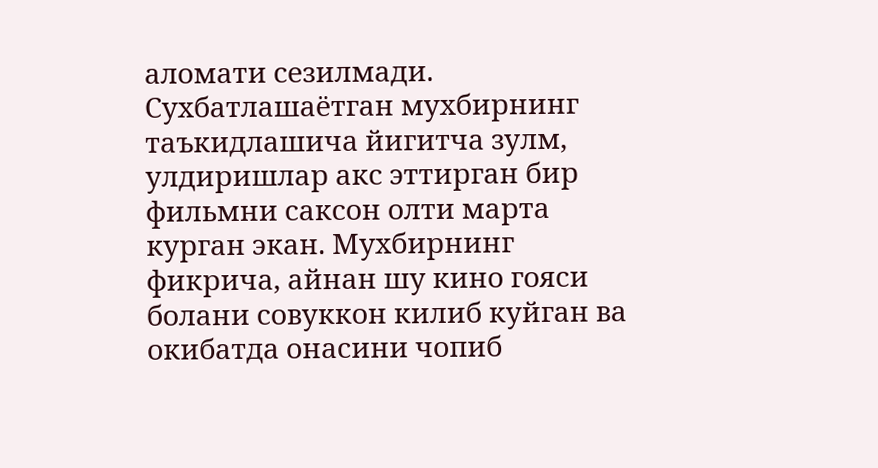аломати сезилмади. Сухбатлашаётган мухбирнинг таъкидлашича йигитча зулм, улдиришлар акс эттирган бир фильмни саксон олти марта курган экан. Мухбирнинг фикрича, айнан шу кино гояси болани совуккон килиб куйган ва окибатда онасини чопиб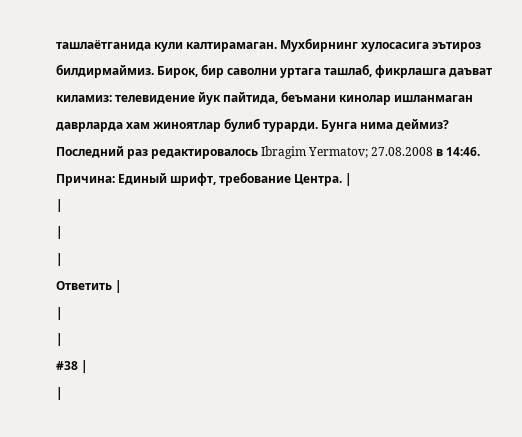ташлаётганида кули калтирамаган. Мухбирнинг хулосасига эътироз билдирмаймиз. Бирок, бир саволни уртага ташлаб, фикрлашга даъват киламиз: телевидение йук пайтида, беъмани кинолар ишланмаган даврларда хам жиноятлар булиб турарди. Бунга нима деймиз? Последний раз редактировалось Ibragim Yermatov; 27.08.2008 в 14:46. Причина: Единый шрифт, требование Центра. |
|
|
|
Ответить |
|
|
#38 |
|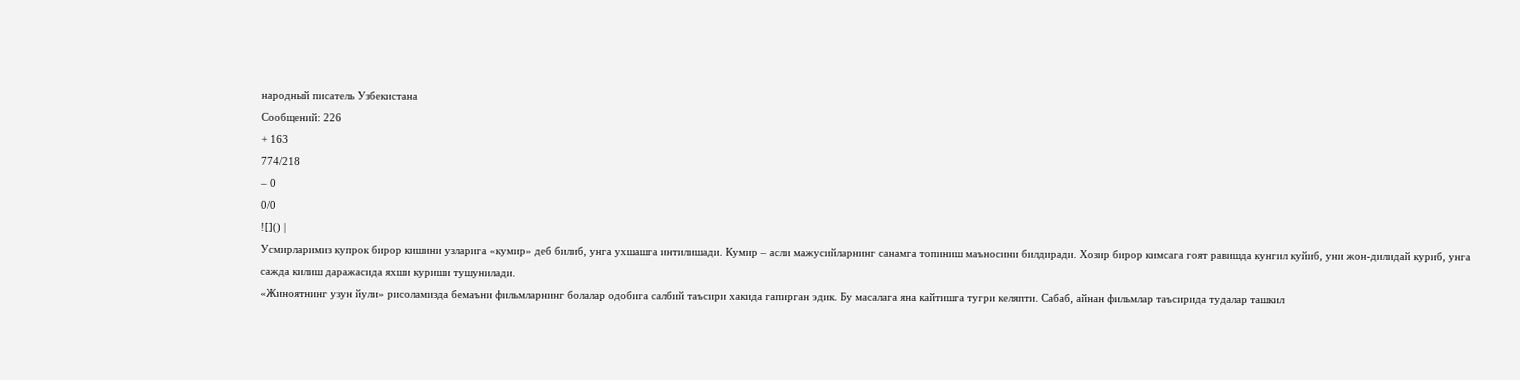народный писатель Узбекистана
Сообщений: 226
+ 163
774/218
– 0
0/0
![]() |
Усмирларимиз купрок бирор кишини узларига «кумир» деб билиб, унга ухшашга интилишади. Кумир – асли мажусийларнинг санамга топиниш маъносини билдиради. Хозир бирор кимсага гоят равишда кунгил куйиб, уни жон-дилидай куриб, унга сажда килиш даражасида яхши куриши тушунилади.
«Жиноятнинг узун йули» рисоламизда бемаъни фильмларнинг болалар одобига салбий таъсири хакида гапирган эдик. Бу масалага яна кайтишга тугри келяпти. Сабаб, айнан фильмлар таъсирида тудалар ташкил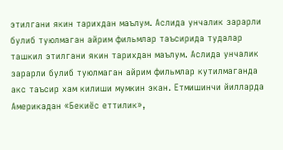этилгани якин тарихдан маълум. Аслида унчалик зарарли булиб туюлмаган айрим фильмлар таъсирида тудалар ташкил этилгани якин тарихдан маълум. Аслида унчалик зарарли булиб туюлмаган айрим фильмлар кутилмаганда акс таъсир хам килиши мумкин экан. Етмишинчи йилларда Америкадан «Бекиёс еттилик»,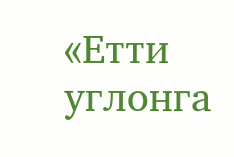«Етти углонга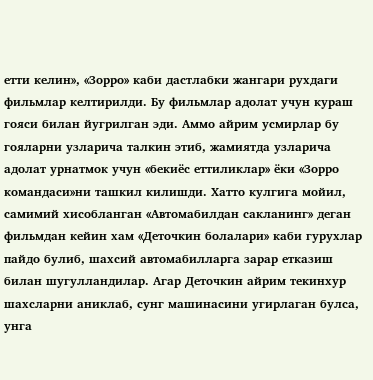етти келин», «Зорро» каби дастлабки жангари рухдаги фильмлар келтирилди. Бу фильмлар адолат учун кураш гояси билан йугрилган эди. Аммо айрим усмирлар бу гояларни узларича талкин этиб, жамиятда узларича адолат урнатмок учун «бекиёс еттиликлар» ёки «Зорро командаси»ни ташкил килишди. Хатто кулгига мойил, самимий хисобланган «Автомабилдан сакланинг» деган фильмдан кейин хам «Деточкин болалари» каби гурухлар пайдо булиб, шахсий автомабилларга зарар етказиш билан шугулландилар. Агар Деточкин айрим текинхур шахсларни аниклаб, сунг машинасини угирлаган булса, унга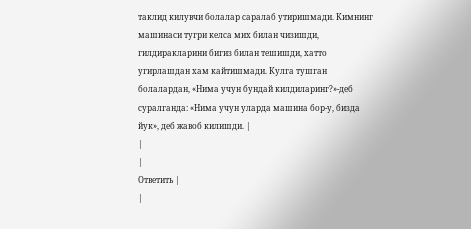таклид килувчи болалар саралаб утиришмади. Кимнинг машинаси тугри келса мих билан чизишди, гилдиракларини бигиз билан тешишди, хатто угирлашдан хам кайтишмади. Кулга тушган болалардан, «Нима учун бундай килдиларинг?»-деб суралганда: «Нима учун уларда машина бор-у, бизда йук», деб жавоб килишди. |
|
|
Ответить |
|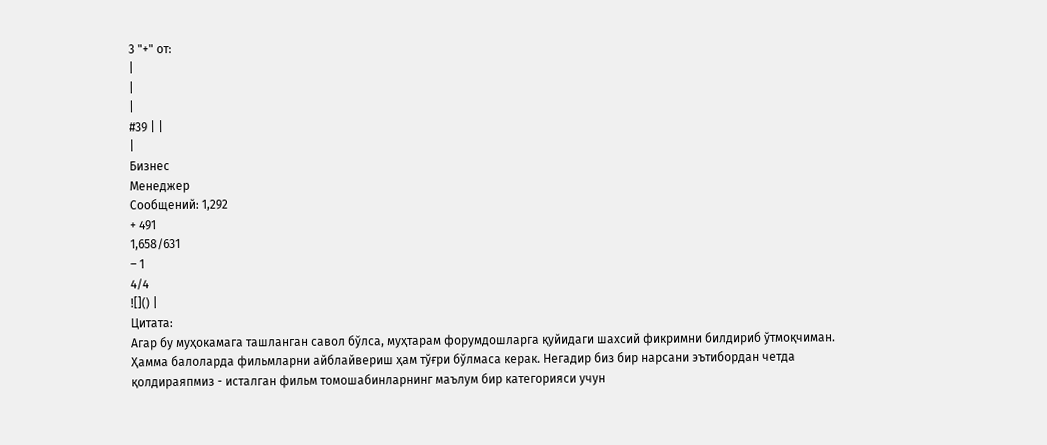3 "+" от:
|
|
|
#39 | |
|
Бизнес
Менеджер
Сообщений: 1,292
+ 491
1,658/631
– 1
4/4
![]() |
Цитата:
Агар бу муҳокамага ташланган савол бўлса, муҳтарам форумдошларга қуйидаги шахсий фикримни билдириб ўтмоқчиман. Ҳамма балоларда фильмларни айблайвериш ҳам тўғри бўлмаса керак. Негадир биз бир нарсани эътибордан четда қолдираяпмиз - исталган фильм томошабинларнинг маълум бир категорияси учун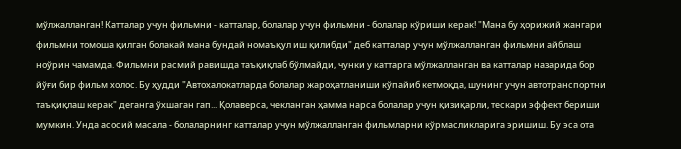мўлжалланган! Катталар учун фильмни - катталар, болалар учун фильмни - болалар кўриши керак! "Мана бу ҳорижий жангари фильмни томоша қилган болакай мана бундай номаъқул иш қилибди" деб катталар учун мўлжалланган фильмни айблаш ноўрин чамамда. Фильмни расмий равишда таъқиқлаб бўлмайди, чунки у каттарга мўлжалланган ва катталар назарида бор йўғи бир фильм холос. Бу ҳудди "Автохалокатларда болалар жароҳатланиши кўпайиб кетмоқда, шунинг учун автотранспортни таъқиқлаш керак" деганга ўхшаган гап... Қолаверса, чекланган ҳамма нарса болалар учун қизиқарли, тескари эффект бериши мумкин. Унда асосий масала - болаларнинг катталар учун мўлжалланган фильмларни кўрмасликларига эришиш. Бу эса ота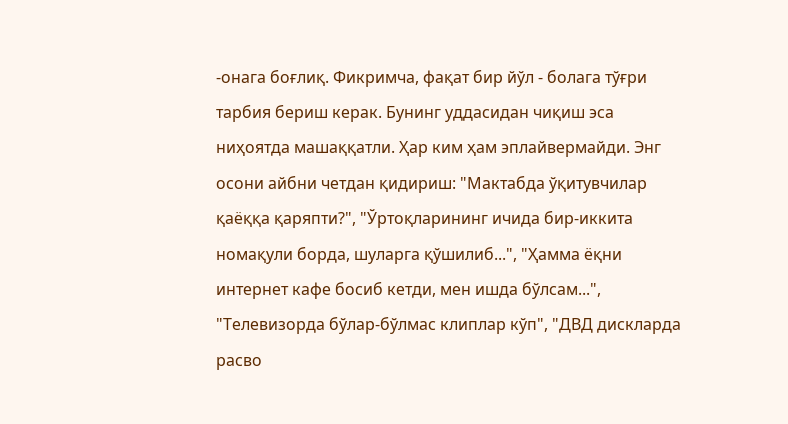-онага боғлиқ. Фикримча, фақат бир йўл - болага тўғри тарбия бериш керак. Бунинг уддасидан чиқиш эса ниҳоятда машаққатли. Ҳар ким ҳам эплайвермайди. Энг осони айбни четдан қидириш: "Мактабда ўқитувчилар қаёққа қаряпти?", "Ўртоқларининг ичида бир-иккита номақули борда, шуларга қўшилиб...", "Ҳамма ёқни интернет кафе босиб кетди, мен ишда бўлсам...", "Телевизорда бўлар-бўлмас клиплар кўп", "ДВД дискларда расво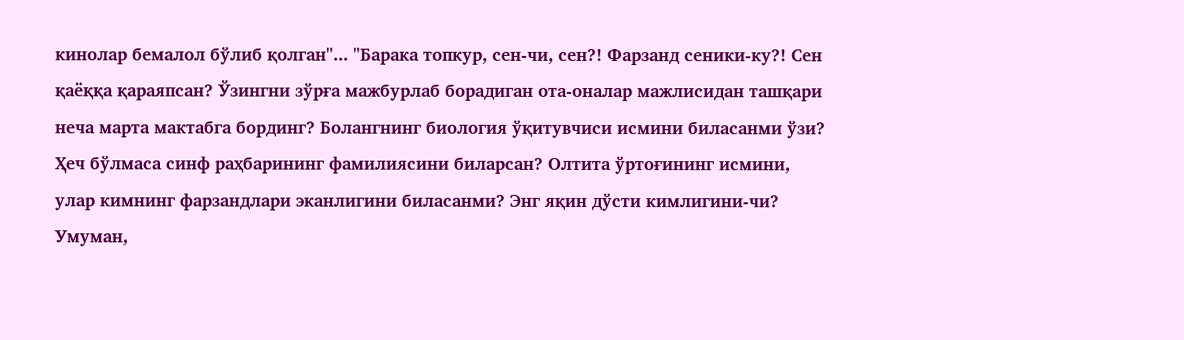кинолар бемалол бўлиб қолган"... "Барака топкур, сен-чи, сен?! Фарзанд сеники-ку?! Сен қаёққа қараяпсан? Ўзингни зўрға мажбурлаб борадиган ота-оналар мажлисидан ташқари неча марта мактабга бординг? Болангнинг биология ўқитувчиси исмини биласанми ўзи? Ҳеч бўлмаса синф раҳбарининг фамилиясини биларсан? Олтита ўртоғининг исмини, улар кимнинг фарзандлари эканлигини биласанми? Энг яқин дўсти кимлигини-чи? Умуман,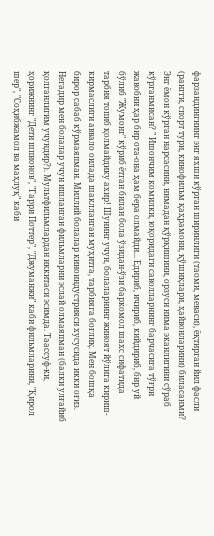фарзандингнинг энг яхши кўрган ширинлиги (таоми, меваси), ёқтирган йил фасли (рангги, спорт тури, кинофильм қаҳрамони, қўшиқлари, ҳайвонларини) биласанми? Энг ёмон кўрган нарсасини, нимадан қўрқишини, орзуси нима эканлигини сўраб кўрганмисан? " Ишончим комилки, юқоридаги саволларнинг барчасига тўғри жавобни ҳар бир ота-она ҳам бера олмайди... Едириб, ичириб, кийдириб, бир уй бўлиб "Жумонг" кўриб ётган билан бола ўзидан-ўзи баркомол шахс сифатида тарбия топиб қолмайдику ахир! Шунинг учун, болаларнинг жиноят йўлига кириш-кирмаслиги аввало оилада шаклланган муҳитга, тарбияга боғлиқ. Мен бошқа бирор сабаб кўрмаяпман. Миллий болалар киноиндустрияси хусусида икки оғиз. Негадир мен болалар учун ишланган фильмларни эслай олмаяпман (балки улғайиб қолганлигим учундир?). Мультфильмлардан иккитаси эсимда. Таассуф-ки, ҳорижнинг "Дети шпионов", "Гарри Поттер", "Джуманжи" каби фильмларини, "Қирол шер", "Соҳибжамол ва маҳлуқ" каби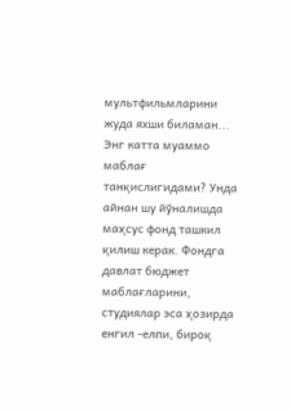мультфильмларини жуда яхши биламан... Энг катта муаммо маблағ танқислигидами? Унда айнан шу йўналишда маҳсус фонд ташкил қилиш керак. Фондга давлат бюджет маблағларини, студиялар эса ҳозирда енгил -елпи, бироқ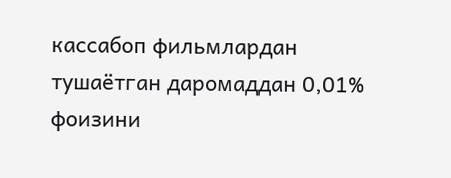кассабоп фильмлардан тушаётган даромаддан 0,01% фоизини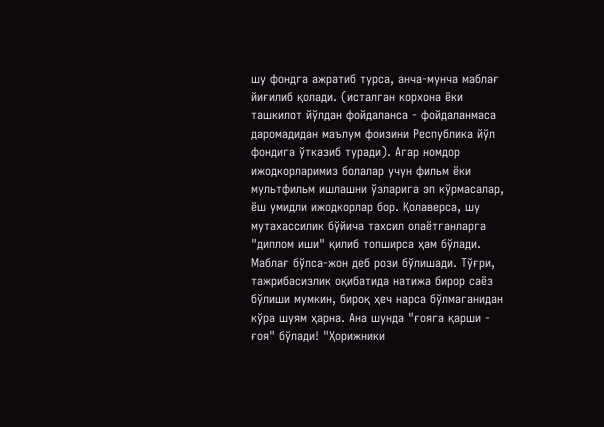шу фондга ажратиб турса, анча-мунча маблағ йиғилиб қолади. (исталган корхона ёки ташкилот йўлдан фойдаланса - фойдаланмаса даромадидан маълум фоизини Республика йўл фондига ўтказиб туради). Агар номдор ижодкорларимиз болалар учун фильм ёки мультфильм ишлашни ўзларига эп кўрмасалар, ёш умидли ижодкорлар бор. Қолаверса, шу мутахассилик бўйича тахсил олаётганларга "диплом иши" қилиб топширса ҳам бўлади. Маблағ бўлса-жон деб рози бўлишади. Тўғри, тажрибасизлик оқибатида натижа бирор саёз бўлиши мумкин, бироқ ҳеч нарса бўлмаганидан кўра шуям ҳарна. Ана шунда "ғояга қарши - ғоя" бўлади! "Ҳорижники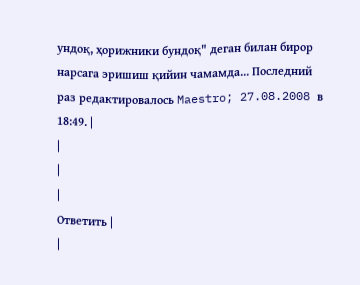ундоқ, ҳорижники бундоқ" деган билан бирор нарсага эришиш қийин чамамда... Последний раз редактировалось Maestro; 27.08.2008 в 18:49. |
|
|
|
Ответить |
|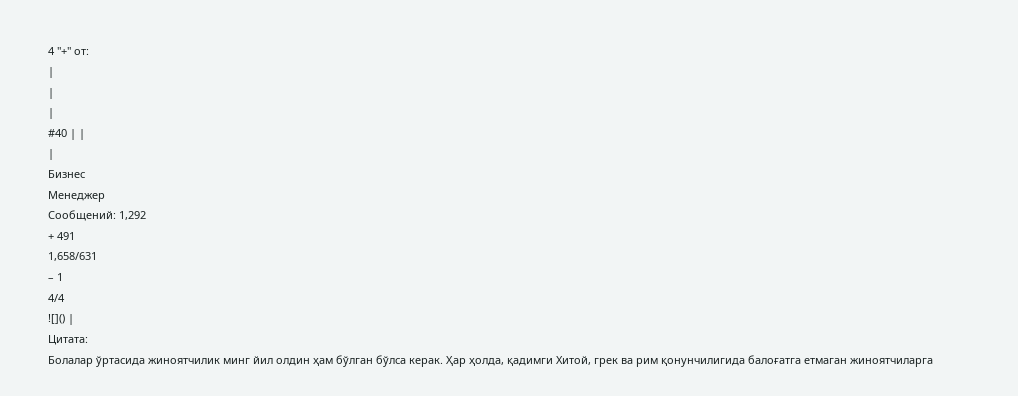4 "+" от:
|
|
|
#40 | |
|
Бизнес
Менеджер
Сообщений: 1,292
+ 491
1,658/631
– 1
4/4
![]() |
Цитата:
Болалар ўртасида жиноятчилик минг йил олдин ҳам бўлган бўлса керак. Ҳар ҳолда, қадимги Хитой, грек ва рим қонунчилигида балоғатга етмаган жиноятчиларга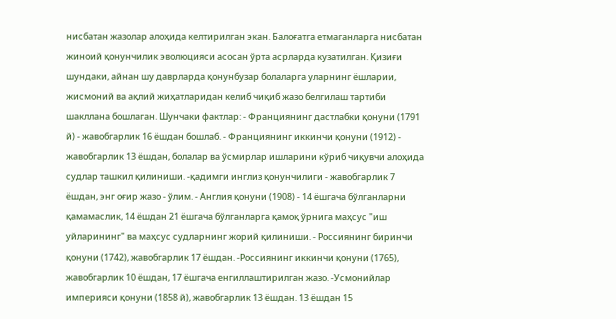нисбатан жазолар алоҳида келтирилган экан. Балоғатга етмаганларга нисбатан жиноий қонунчилик эволюцияси асосан ўрта асрларда кузатилган. Қизиғи шундаки, айнан шу даврларда қонунбузар болаларга уларнинг ёшларии, жисмоний ва ақлий жиҳатларидан келиб чиқиб жазо белгилаш тартиби шакллана бошлаган. Шунчаки фактлар: - Франциянинг дастлабки қонуни (1791 й) - жавобгарлик 16 ёшдан бошлаб. - Франциянинг иккинчи қонуни (1912) - жавобгарлик 13 ёшдан, болалар ва ўсмирлар ишларини кўриб чиқувчи алоҳида судлар ташкил қилиниши. -қадимги инглиз қонунчилиги - жавобгарлик 7 ёшдан, энг оғир жазо - ўлим. - Англия қонуни (1908) - 14 ёшгача бўлганларни қамамаслик, 14 ёшдан 21 ёшгача бўлганларга қамоқ ўрнига маҳсус "иш уйларининг" ва маҳсус судларнинг жорий қилиниши. - Россиянинг биринчи қонуни (1742), жавобгарлик 17 ёшдан. -Россиянинг иккинчи қонуни (1765), жавобгарлик 10 ёшдан, 17 ёшгача енгиллаштирилган жазо. -Усмонийлар империяси қонуни (1858 й), жавобгарлик 13 ёшдан. 13 ёшдан 15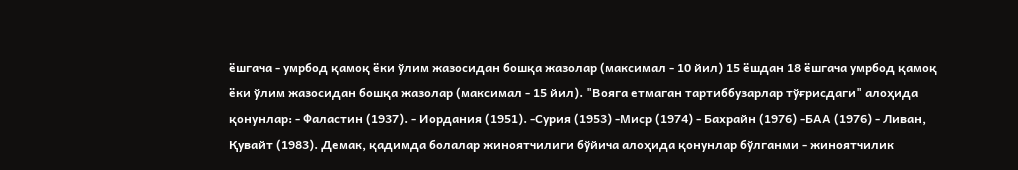ёшгача - умрбод қамоқ ёки ўлим жазосидан бошқа жазолар (максимал - 10 йил) 15 ёшдан 18 ёшгача умрбод қамоқ ёки ўлим жазосидан бошқа жазолар (максимал - 15 йил). "Вояга етмаган тартиббузарлар тўғрисдаги" алоҳида қонунлар: - Фаластин (1937). - Иордания (1951). -Сурия (1953) -Миср (1974) - Бахрайн (1976) -БАА (1976) - Ливан, Қувайт (1983). Демак, қадимда болалар жиноятчилиги бўйича алоҳида қонунлар бўлганми - жиноятчилик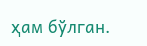ҳам бўлган.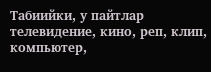Табиийки, у пайтлар телевидение, кино, реп, клип, компьютер,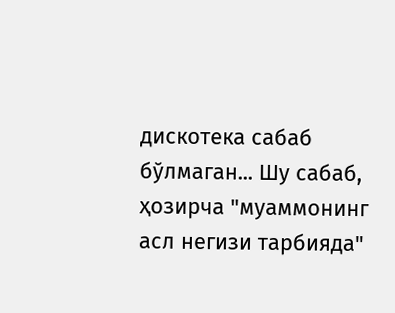дискотека сабаб бўлмаган... Шу сабаб, ҳозирча "муаммонинг асл негизи тарбияда"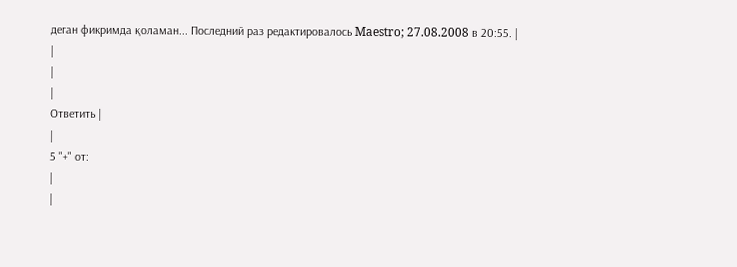деган фикримда қоламан... Последний раз редактировалось Maestro; 27.08.2008 в 20:55. |
|
|
|
Ответить |
|
5 "+" от:
|
|